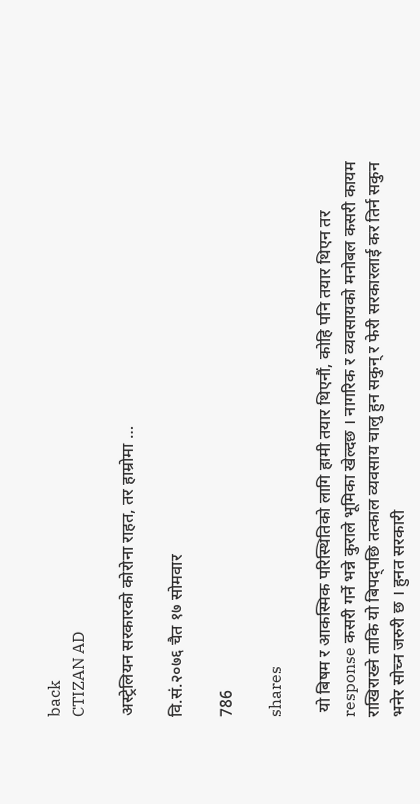back
CTIZAN AD

अस्ट्रेलियन सरकारको कोरोना राहत, तर हाम्रोमा …

वि.सं.२०७६ चैत १७ सोमवार

786

shares

 यो बिषम र आकस्मिक परिस्थितिको लागि हामी तयार थिएनौं, कोहि पनि तयार थिएन तर response कसरी गर्ने भन्ने कुराले भूमिका खेल्दछ । नागरिक र व्यवसायको मनोबल कसरी कायम राखिराख्ने ताकि यो बिपद्पछि तत्काल व्यवसाय चालु हुन सकुन् र फेरी सरकारलाई कर तिर्न सकुन भनेर सोच्न जरुरी छ । हुनत सरकारी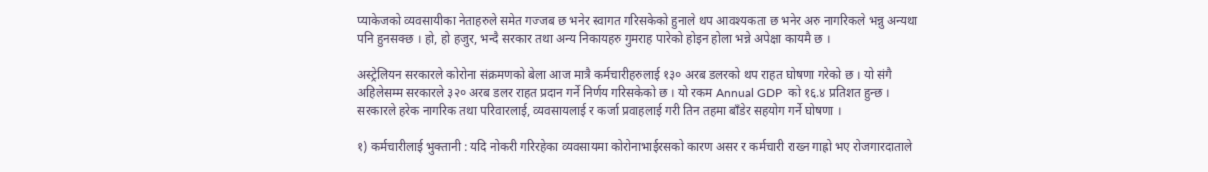प्याकेजको व्यवसायीका नेताहरुले समेत गज्जब छ भनेर स्वागत गरिसकेको हुनाले थप आवश्यकता छ भनेर अरु नागरिकले भन्नु अन्यथा पनि हुनसक्छ । हो, हो हजुर, भन्दै सरकार तथा अन्य निकायहरु गुमराह पारेको होइन होला भन्ने अपेक्षा कायमै छ ।

अस्ट्रेलियन सरकारले कोरोना संक्रमणको बेला आज मात्रै कर्मचारीहरुलाई १३० अरब डलरको थप राहत घोषणा गरेको छ । यो संगै अहिलेसम्म सरकारले ३२० अरब डलर राहत प्रदान गर्ने निर्णय गरिसकेको छ । यो रकम Annual GDP  को १६.४ प्रतिशत हुन्छ । सरकारले हरेक नागरिक तथा परिवारलाई, व्यवसायलाई र कर्जा प्रवाहलाई गरी तिन तहमा बाँडेर सहयोग गर्ने घोषणा ।

१) कर्मचारीलाई भुक्तानी : यदि नोकरी गरिरहेका व्यवसायमा कोरोनाभाईरसको कारण असर र कर्मचारी राख्न गाह्रो भए रोजगारदाताले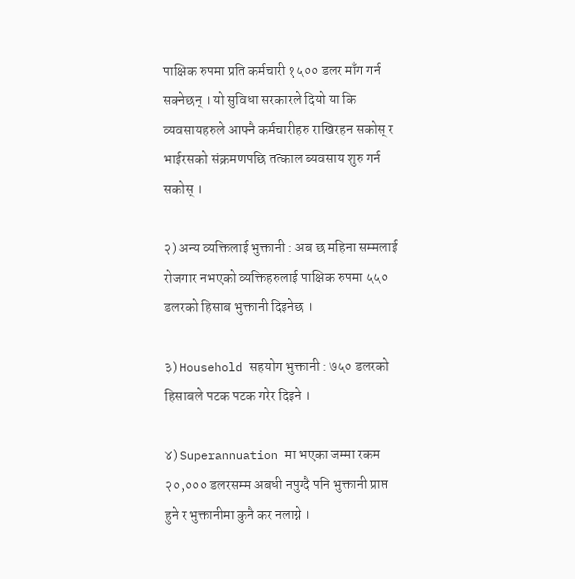पाक्षिक रुपमा प्रति कर्मचारी १५०० डलर माँग गर्न सक्नेछन् । यो सुविधा सरकारले दियो या कि व्यवसायहरुले आफ्नै कर्मचारीहरु राखिरहन सकोस् र भाईरसको संक्रमणपछि तत्काल ब्यवसाय शुरु गर्न सकोस् ।

२) अन्य व्यक्तिलाई भुक्तानी : अब छ महिना सम्मलाई रोजगार नभएको व्यक्तिहरुलाई पाक्षिक रुपमा ५५० डलरको हिसाब भुक्तानी दिइनेछ ।

३) Household सहयोग भुक्तानी : ७५० डलरको हिसाबले पटक पटक गरेर दिइने ।

४) Superannuation मा भएका जम्मा रकम २०,००० डलरसम्म अबधी नपुग्दै पनि भुक्तानी प्राप्त हुने र भुक्तानीमा कुनै कर नलाग्ने ।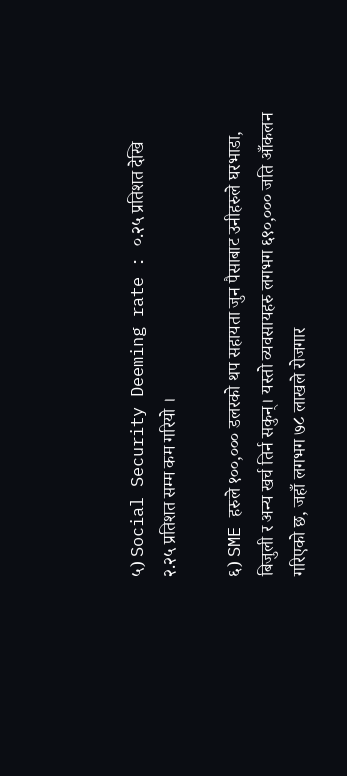५) Social Security Deeming rate : ०.२५ प्रतिशत देखि २.२५ प्रतिशत सम्म कम गरियो ।

६) SME हरुले १००,००० डलरको थप सहायता जुन पैसाबाट उनीहरुले घरभाडा, बिजुली र अन्य खर्च तिर्न सकुन्। यस्तो व्यवसायहरु लगभग ६९०,००० जति आँकलन गरिएको छ, जहाँ लगभग ७८ लाखले रोजगार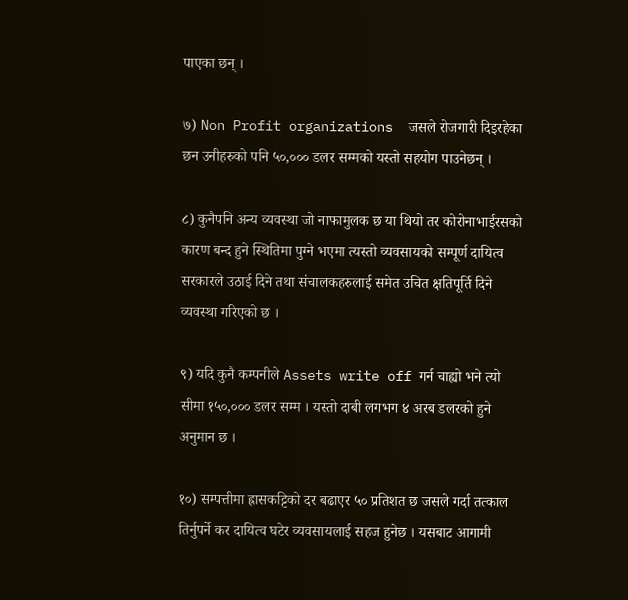पाएका छन् ।

७) Non Profit organizations  जसले रोजगारी दिइरहेका छन उनीहरुको पनि ५०,००० डलर सम्मको यस्तो सहयोग पाउनेछन् ।

८) कुनैपनि अन्य व्यवस्था जो नाफामुलक छ या थियो तर कोरोनाभाईरसको कारण बन्द हुने स्थितिमा पुग्ने भएमा त्यस्तो व्यवसायको सम्पूर्ण दायित्व सरकारले उठाई दिने तथा संचालकहरुलाई समेत उचित क्षतिपूर्ति दिने व्यवस्था गरिएको छ ।

९) यदि कुनै कम्पनीले Assets write off गर्न चाह्यो भने त्यो सीमा १५०,००० डलर सम्म । यस्तो दाबी लगभग ४ अरब डलरको हुने अनुमान छ ।

१०) सम्पत्तीमा ह्रासकट्टिको दर बढाएर ५० प्रतिशत छ जसले गर्दा तत्काल तिर्नुपर्ने कर दायित्व घटेर व्यवसायलाई सहज हुनेछ । यसबाट आगामी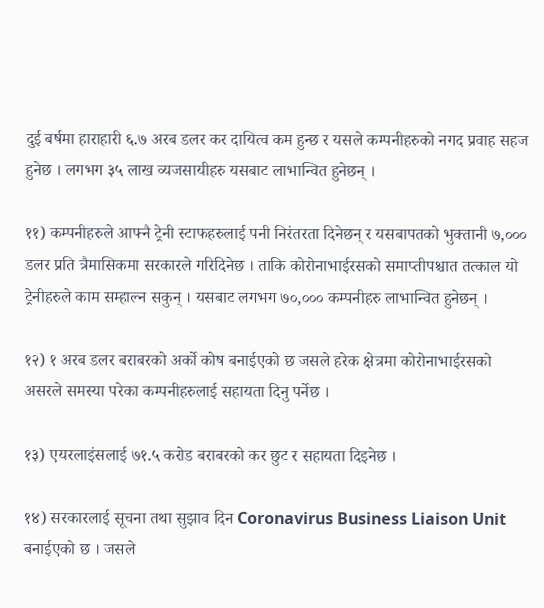दुई बर्षमा हाराहारी ६.७ अरब डलर कर दायित्व कम हुन्छ र यसले कम्पनीहरुको नगद प्रवाह सहज हुनेछ । लगभग ३५ लाख व्यजसायीहरु यसबाट लाभान्वित हुनेछन् ।

११) कम्पनीहरुले आफ्नै ट्रेनी स्टाफहरुलाई पनी निरंतरता दिनेछन् र यसबापतको भुक्तानी ७,००० डलर प्रति त्रैमासिकमा सरकारले गरिदिनेछ । ताकि कोरोनाभाईरसको समाप्तीपश्चात तत्काल यो ट्रेनीहरुले काम सम्हाल्न सकुन् । यसबाट लगभग ७०,००० कम्पनीहरु लाभान्वित हुनेछन् ।

१२) १ अरब डलर बराबरको अर्को कोष बनाईएको छ जसले हरेक क्षेत्रमा कोरोनाभाईरसको असरले समस्या परेका कम्पनीहरुलाई सहायता दिनु पर्नेछ ।

१३) एयरलाइंसलाई ७१.५ करोड बराबरको कर छुट र सहायता दिइनेछ ।

१४) सरकारलाई सूचना तथा सुझाव दिन Coronavirus Business Liaison Unit बनाईएको छ । जसले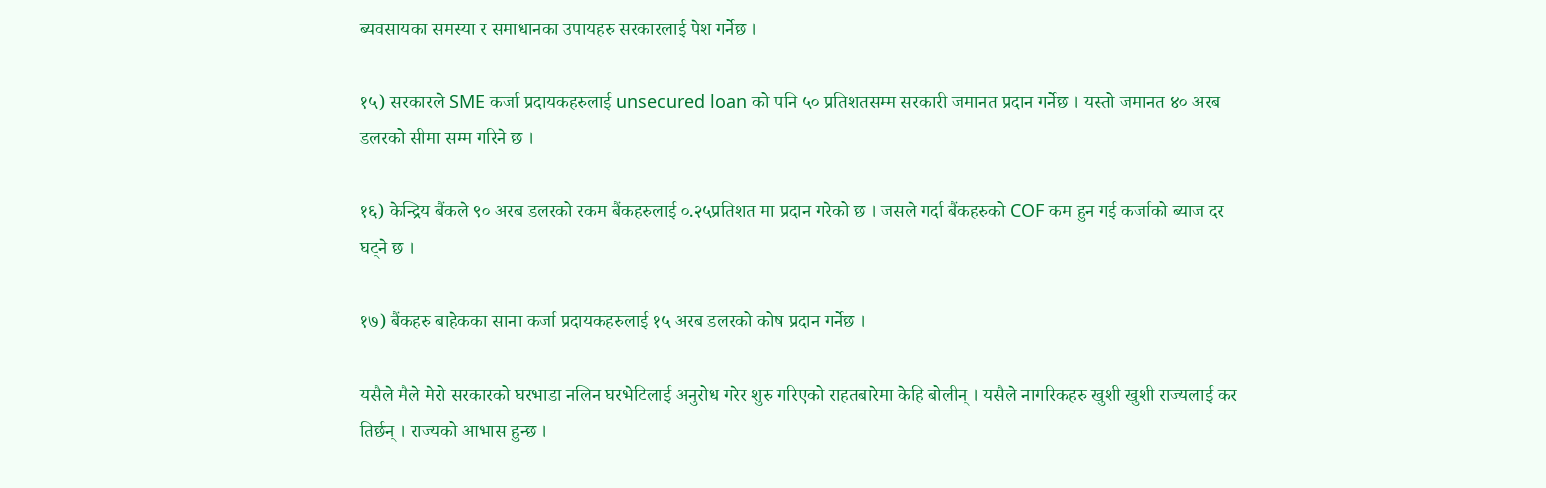ब्यवसायका समस्या र समाधानका उपायहरु सरकारलाई पेश गर्नेछ ।

१५) सरकारले SME कर्जा प्रदायकहरुलाई unsecured loan को पनि ५० प्रतिशतसम्म सरकारी जमानत प्रदान गर्नेछ । यस्तो जमानत ४० अरब डलरको सीमा सम्म गरिने छ ।

१६) केन्द्रिय बैंकले ९० अरब डलरको रकम बैंकहरुलाई ०.२५प्रतिशत मा प्रदान गरेको छ । जसले गर्दा बैंकहरुको COF कम हुन गई कर्जाको ब्याज दर घट्ने छ ।

१७) बैंकहरु बाहेकका साना कर्जा प्रदायकहरुलाई १५ अरब डलरको कोष प्रदान गर्नेछ ।

यसैले मैले मेरो सरकारको घरभाडा नलिन घरभेटिलाई अनुरोध गरेर शुरु गरिएको राहतबारेमा केहि बोलीन् । यसैले नागरिकहरु खुशी खुशी राज्यलाई कर तिर्छन् । राज्यको आभास हुन्छ ।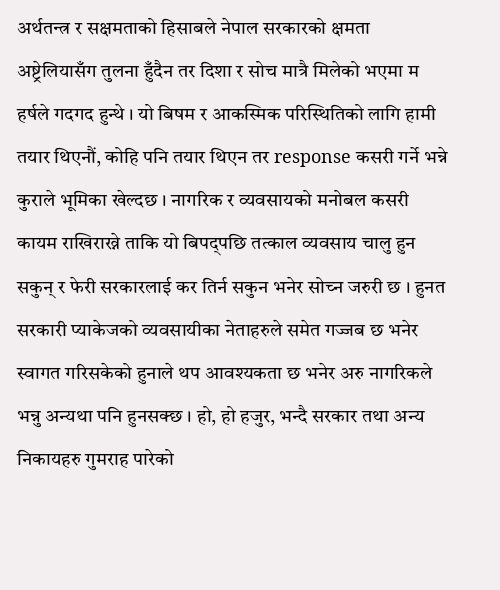अर्थतन्त्र र सक्षमताको हिसाबले नेपाल सरकारको क्षमता अष्ट्रेलियासँग तुलना हुँदैन तर दिशा र सोच मात्रै मिलेको भएमा म हर्षले गदगद हुन्थे । यो बिषम र आकस्मिक परिस्थितिको लागि हामी तयार थिएनौं, कोहि पनि तयार थिएन तर response कसरी गर्ने भन्ने कुराले भूमिका खेल्दछ । नागरिक र व्यवसायको मनोबल कसरी कायम राखिराख्ने ताकि यो बिपद्पछि तत्काल व्यवसाय चालु हुन सकुन् र फेरी सरकारलाई कर तिर्न सकुन भनेर सोच्न जरुरी छ । हुनत सरकारी प्याकेजको व्यवसायीका नेताहरुले समेत गज्जब छ भनेर स्वागत गरिसकेको हुनाले थप आवश्यकता छ भनेर अरु नागरिकले भन्नु अन्यथा पनि हुनसक्छ । हो, हो हजुर, भन्दै सरकार तथा अन्य निकायहरु गुमराह पारेको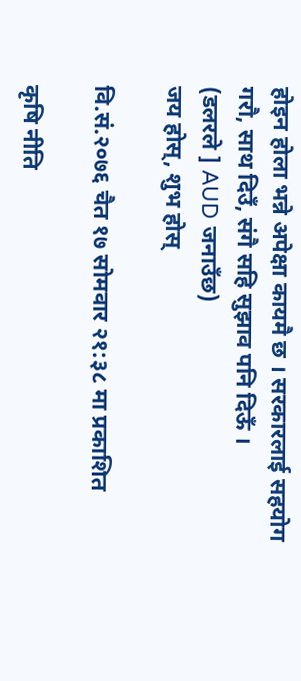होइन होला भन्ने अपेक्षा कायमै छ । सरकारलाई सहयोग गरौ, साथ दिउँ, संगै सहि सुझाव पनि दिऊँ ।
(डलरले ] AUD जनाउँछ)
जय होस्, शुभ होस्

वि.सं.२०७६ चैत १७ सोमवार २१:३८ मा प्रकाशित

कृषि नीति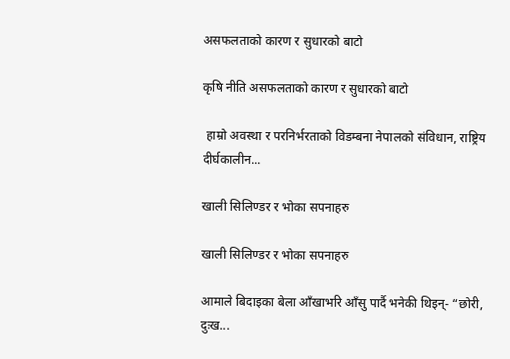असफलताको कारण र सुधारको बाटो

कृषि नीति असफलताको कारण र सुधारको बाटो

 हाम्रो अवस्था र परनिर्भरताको विडम्बना नेपालको संविधान, राष्ट्रिय दीर्घकालीन...

खाली सिलिण्डर र भोका सपनाहरु

खाली सिलिण्डर र भोका सपनाहरु

आमाले बिदाइका बेला आँखाभरि आँसु पार्दै भनेकी थिइन्- “छोरी, दुःख...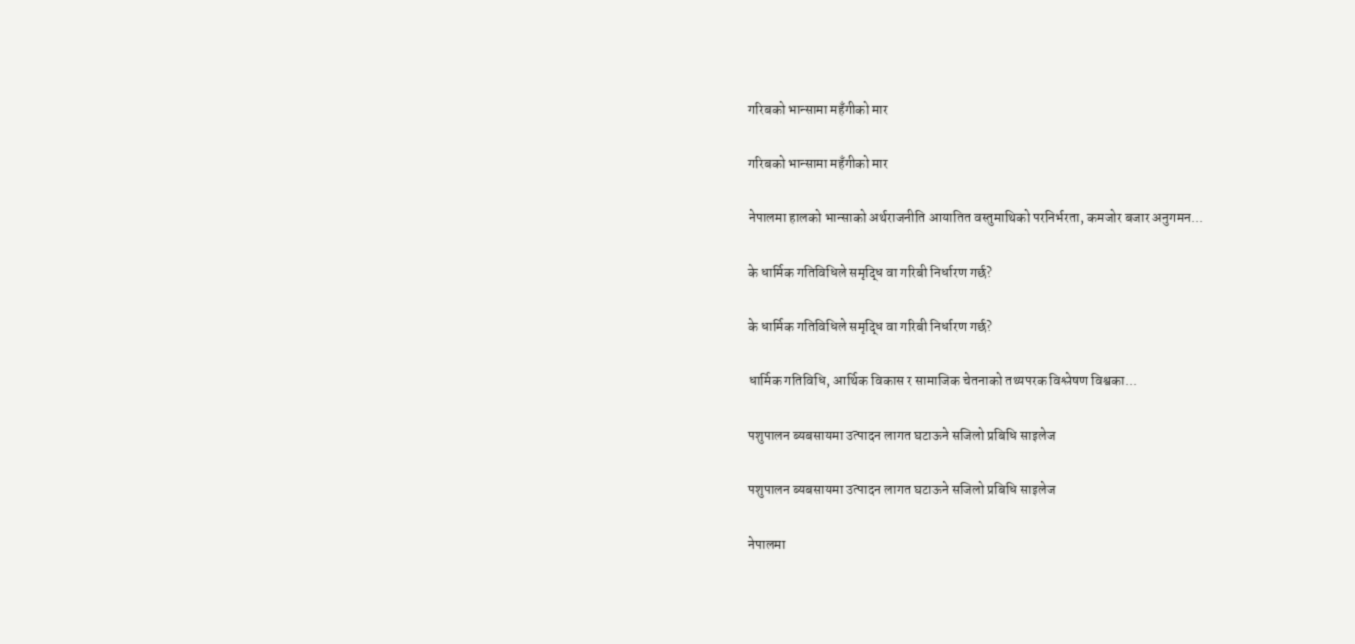गरिबको भान्सामा महँगीको मार

गरिबको भान्सामा महँगीको मार

नेपालमा हालको भान्साको अर्थराजनीति आयातित वस्तुमाथिको परनिर्भरता, कमजोर बजार अनुगमन...

के धार्मिक गतिविधिले समृद्धि वा गरिबी निर्धारण गर्छ?

के धार्मिक गतिविधिले समृद्धि वा गरिबी निर्धारण गर्छ?

धार्मिक गतिविधि, आर्थिक विकास र सामाजिक चेतनाको तथ्यपरक विश्लेषण विश्वका...

पशुपालन ब्यबसायमा उत्पादन लागत घटाऊने सजिलो प्रबिधि साइलेज

पशुपालन ब्यबसायमा उत्पादन लागत घटाऊने सजिलो प्रबिधि साइलेज

नेपालमा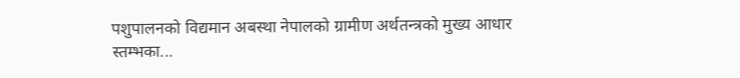पशुपालनको विद्यमान अबस्था नेपालको ग्रामीण अर्थतन्त्रको मुख्य आधार स्तम्भका...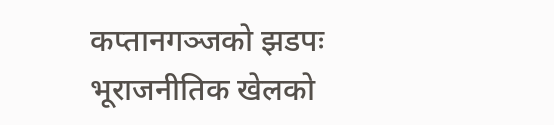कप्तानगञ्जको झडपः भूराजनीतिक खेलको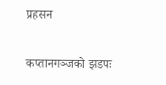प्रहसन

कप्तानगञ्जको झडपः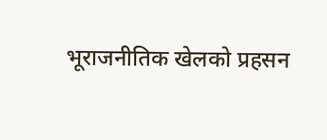भूराजनीतिक खेलको प्रहसन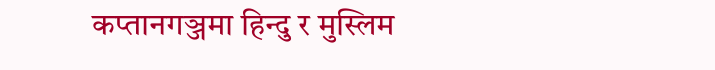कप्तानगञ्जमा हिन्दु र मुस्लिम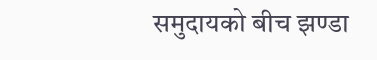समुदायको बीच झण्डा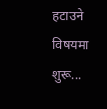हटाउने विषयमा शुरू...